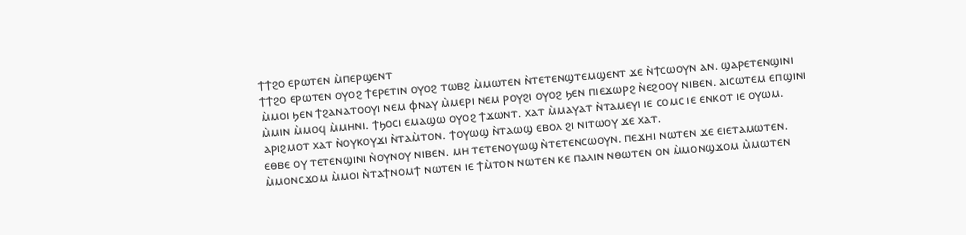ϯϯϩⲟ ⲉⲣⲱⲧⲉⲛ ⲙ̀ⲡⲉⲣϣⲉⲛⲧ
ϯϯϩⲟ ⲉⲣⲱⲧⲉⲛ ⲟⲩⲟϩ ϯⲉⲣⲉⲧⲓⲛ ⲟⲩⲟϩ ⲧⲱⲃϩ ⲙ̀ⲙⲱⲧⲉⲛ ⲛ̀ⲧⲉⲧⲉⲛϣⲧⲉⲙϣⲉⲛⲧ ϫⲉ ⲛ̀ϯⲥⲱⲟⲩⲛ ⲁⲛ. ϣⲁⲣⲉⲧⲉⲛϣⲓⲛⲓ ⲙ̀ⲙⲟⲓ ϧⲉⲛ ϯϩⲁⲛⲁⲧⲟⲟⲩⲓ ⲛⲉⲙ ⲫⲛⲁⲩ ⲙ̀ⲙⲉⲣⲓ ⲛⲉⲙ ⲣⲟⲩϩⲓ ⲟⲩⲟϩ ϧⲉⲛ ⲡⲓⲉϫⲱⲣϩ ⲛ̀ⲉϩⲟⲟⲩ ⲛⲓⲃⲉⲛ. ⲁⲓⲥⲱⲧⲉⲙ ⲉⲡϣⲓⲛⲓ ⲙ̀ⲙⲓⲛ ⲙ̀ⲙⲟϥ ⲙ̀ⲙⲏⲛⲓ. ϯϧⲟⲥⲓ ⲉⲙⲁϣⲱ ⲟⲩⲟϩ ϯϫⲱⲛⲧ. ⲭⲁⲧ ⲙ̀ⲙⲁⲩⲁⲧ ⲛ̀ⲧⲁⲙⲉⲩⲓ ⲓⲉ ⲥⲟⲙⲥ ⲓⲉ ⲉⲛⲕⲟⲧ ⲓⲉ ⲟⲩⲱⲙ. ⲁⲣⲓϩⲙⲟⲧ ⲭⲁⲧ ⲛ̀ⲟⲩⲕⲟⲩϫⲓ ⲛ̀ⲧⲁⲙ̀ⲧⲟⲛ. ϯⲟⲩⲱϣ ⲛ̀ⲧⲁⲱϣ ⲉⲃⲟⲗ ϩⲓ ⲛⲓⲧⲱⲟⲩ ϫⲉ ⲭⲁⲧ.
ⲉⲑⲃⲉ ⲟⲩ ⲧⲉⲧⲉⲛϣⲓⲛⲓ ⲛ̀ⲟⲩⲛⲟⲩ ⲛⲓⲃⲉⲛ. ⲙⲏ ⲧⲉⲧⲉⲛⲟⲩⲱϣ ⲛ̀ⲧⲉⲧⲉⲛⲥⲱⲟⲩⲛ. ⲡⲉϫⲏⲓ ⲛⲱⲧⲉⲛ ϫⲉ ⲉⲓⲉⲧⲁⲙⲱⲧⲉⲛ. ⲙ̀ⲙⲟⲛⲥϫⲟⲙ ⲙ̀ⲙⲟⲓ ⲛ̀ⲧⲁϯⲛⲟⲙϯ ⲛⲱⲧⲉⲛ ⲓⲉ ϯⲙ̀ⲧⲟⲛ ⲛⲱⲧⲉⲛ ⲕⲉ ⲡⲁⲗⲓⲛ ⲛⲑⲱⲧⲉⲛ ⲟⲛ ⲙ̀ⲙⲟⲛϣϫⲟⲙ ⲙ̀ⲙⲱⲧⲉⲛ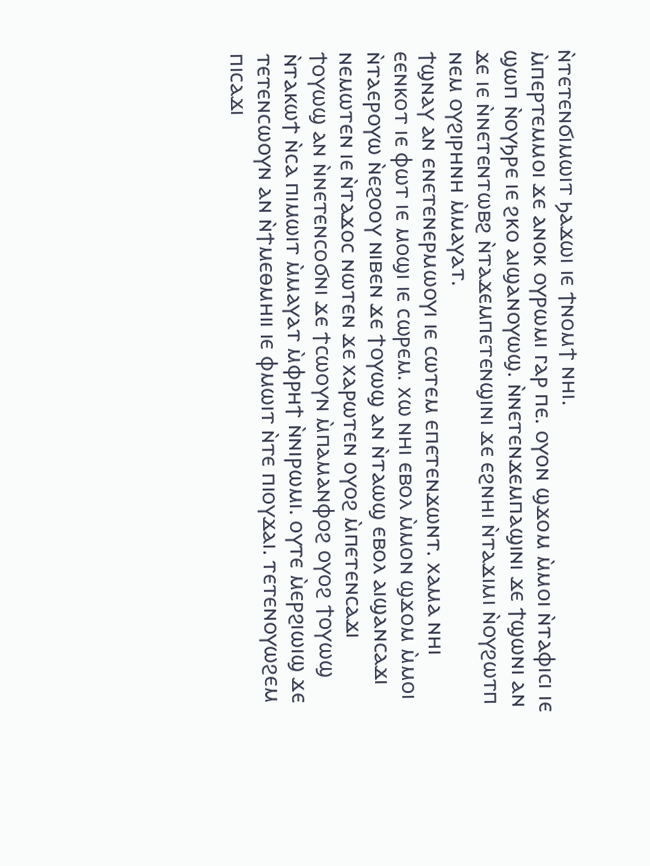ⲛ̀ⲧⲉⲧⲉⲛϭⲓⲙⲱⲓⲧ ϧⲁϫⲱⲓ ⲓⲉ ϯⲛⲟⲙϯ ⲛⲏⲓ.
ⲙ̀ⲡⲉⲣⲧⲉⲙⲙⲟⲓ ϫⲉ ⲁⲛⲟⲕ ⲟⲩⲣⲱⲙⲓ ⲅⲁⲣ ⲡⲉ. ⲟⲩⲟⲛ ϣϫⲟⲙ ⲙ̀ⲙⲟⲓ ⲛ̀ⲧⲁⲫⲓⲥⲓ ⲓⲉ ϣⲱⲡ ⲛ̀ⲟⲩϧⲣⲉ ⲓⲉ ϩⲕⲟ ⲁⲓϣⲁⲛⲟⲩⲱϣ. ⲛ̀ⲛⲉⲧⲉⲛϫⲉⲙⲡⲁϣⲓⲛⲓ ϫⲉ ϯϣⲱⲛⲓ ⲁⲛ ϫⲉ ⲓⲉ ⲛ̀ⲛⲉⲧⲉⲛⲧⲱⲃϩ ⲛ̀ⲧⲁϫⲉⲙⲡⲉⲧⲉⲛϣⲓⲛⲓ ϫⲉ ⲉϩⲛⲏⲓ ⲛ̀ⲧⲁϫⲓⲙⲓ ⲛ̀ⲟⲩϩⲱⲧⲡ ⲛⲉⲙ ⲟⲩϩⲓⲣⲏⲛⲏ ⲙ̀ⲙⲁⲩⲁⲧ.
ϯϣⲛⲁⲩ ⲁⲛ ⲉⲛⲉⲧⲉⲛⲉⲣⲙⲱⲟⲩⲓ ⲓⲉ ⲥⲱⲧⲉⲙ ⲉⲡⲉⲧⲉⲛϫⲱⲛⲧ. ⲭⲁⲙⲁ ⲛⲏⲓ ⲉⲉⲛⲕⲟⲧ ⲓⲉ ⲫⲱⲧ ⲓⲉ ⲙⲟϣⲓ ⲓⲉ ⲥⲱⲣⲉⲙ. ⲭⲱ ⲛⲏⲓ ⲉⲃⲟⲗ ⲙ̀ⲙⲟⲛ ϣϫⲟⲙ ⲙ̀ⲙⲟⲓ ⲛ̀ⲧⲁⲉⲣⲟⲩⲱ ⲛ̀ⲉϩⲟⲟⲩ ⲛⲓⲃⲉⲛ ϫⲉ ϯⲟⲩⲱϣ ⲁⲛ ⲛ̀ⲧⲁⲱϣ ⲉⲃⲟⲗ ⲁⲓϣⲁⲛⲥⲁϫⲓ ⲛⲉⲙⲱⲧⲉⲛ ⲓⲉ ⲛ̀ⲧⲁϫⲟⲥ ⲛⲱⲧⲉⲛ ϫⲉ ⲭⲁⲣⲱⲧⲉⲛ ⲟⲩⲟϩ ⲙ̀ⲡⲉⲧⲉⲛⲥⲁϫⲓ
ϯⲟⲩⲱϣ ⲁⲛ ⲛ̀ⲛⲉⲧⲉⲛⲥⲟϭⲛⲓ ϫⲉ ϯⲥⲱⲟⲩⲛ ⲙ̀ⲡⲁⲙⲁⲛⲫⲟϩ ⲟⲩⲟϩ ϯⲟⲩⲱϣ ⲛ̀ⲧⲁⲕⲱϯ ⲛ̀ⲥⲁ ⲡⲓⲙⲱⲓⲧ ⲙ̀ⲙⲁⲩⲁⲧ ⲙ̀ⲫⲣⲏϯ ⲛ̀ⲛⲓⲣⲱⲙⲓ. ⲟⲩⲧⲉ ⲙ̀ⲉⲣϩⲓⲱⲓϣ ϫⲉ ⲧⲉⲧⲉⲛⲥⲱⲟⲩⲛ ⲁⲛ ⲛ̀ϯⲙⲉⲑⲙⲏⲓⲓ ⲓⲉ ⲫⲙⲱⲓⲧ ⲛ̀ⲧⲉ ⲡⲓⲟⲩϫⲁⲓ. ⲧⲉⲧⲉⲛⲟⲩⲱϩⲉⲙ ⲡⲓⲥⲁϫⲓ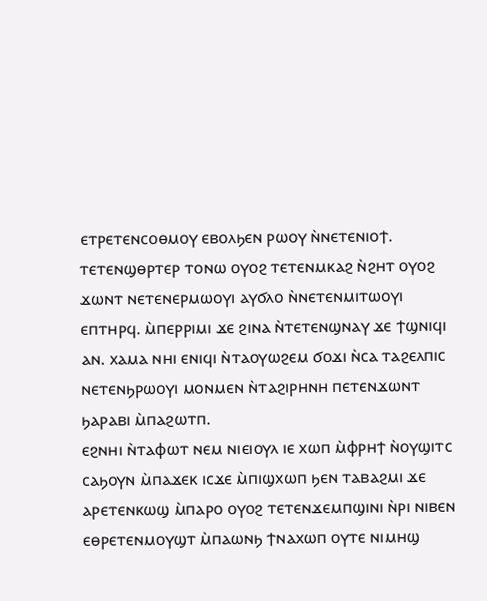ⲉⲧⲣⲉⲧⲉⲛⲥⲟⲑⲙⲟⲩ ⲉⲃⲟⲗϧⲉⲛ ⲣⲱⲟⲩ ⲛ̀ⲛⲉⲧⲉⲛⲓⲟϯ.
ⲧⲉⲧⲉⲛϣⲑⲣⲧⲉⲣ ⲧⲟⲛⲱ ⲟⲩⲟϩ ⲧⲉⲧⲉⲛⲙⲕⲁϩ ⲛ̀ϩⲏⲧ ⲟⲩⲟϩ ϫⲱⲛⲧ ⲛⲉⲧⲉⲛⲉⲣⲙⲱⲟⲩⲓ ⲁⲩϭⲗⲟ ⲛ̀ⲛⲉⲧⲉⲛⲙⲓⲧⲱⲟⲩⲓ ⲉⲡⲧⲏⲣϥ. ⲙ̀ⲡⲉⲣⲣⲓⲙⲓ ϫⲉ ϩⲓⲛⲁ ⲛ̀ⲧⲉⲧⲉⲛϣⲛⲁⲩ ϫⲉ ϯϣⲛⲓϥⲓ ⲁⲛ. ⲭⲁⲙⲁ ⲛⲏⲓ ⲉⲛⲓϥⲓ ⲛ̀ⲧⲁⲟⲩⲱϩⲉⲙ ϭⲟϫⲓ ⲛ̀ⲥⲁ ⲧⲁϩⲉⲗⲡⲓⲥ ⲛⲉⲧⲉⲛϧⲣⲱⲟⲩⲓ ⲙⲟⲛⲙⲉⲛ ⲛ̀ⲧⲁϩⲓⲣⲏⲛⲏ ⲡⲉⲧⲉⲛϫⲱⲛⲧ ϧⲁⲣⲁⲃⲓ ⲙ̀ⲡⲁϩⲱⲧⲡ.
ⲉϩⲛⲏⲓ ⲛ̀ⲧⲁⲫⲱⲧ ⲛⲉⲙ ⲛⲓⲉⲓⲟⲩⲗ ⲓⲉ ⲭⲱⲡ ⲙ̀ⲫⲣⲏϯ ⲛ̀ⲟⲩϣⲓⲧⲥ ⲥⲁϧⲟⲩⲛ ⲙ̀ⲡⲁϫⲉⲕ ⲓⲥϫⲉ ⲙ̀ⲡⲓϣⲭⲱⲡ ϧⲉⲛ ⲧⲁⲃⲁϩⲙⲓ ϫⲉ ⲁⲣⲉⲧⲉⲛⲕⲱϣ ⲙ̀ⲡⲁⲣⲟ ⲟⲩⲟϩ ⲧⲉⲧⲉⲛϫⲉⲙⲡϣⲓⲛⲓ ⲛ̀ⲣⲓ ⲛⲓⲃⲉⲛ ⲉⲑⲣⲉⲧⲉⲛⲙⲟⲩϣⲧ ⲙ̀ⲡⲁⲱⲛϧ ϯⲛⲁⲭⲱⲡ ⲟⲩⲧⲉ ⲛⲓⲙⲏϣ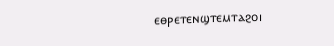ⲉⲑⲣⲉⲧⲉⲛϣⲧⲉⲙⲧⲁϩⲟⲓ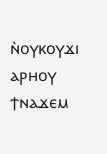ⲛ̀ⲟⲩⲕⲟⲩϫⲓ ⲁⲣⲏⲟⲩ ϯⲛⲁϫⲉⲙ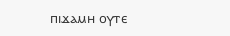ⲡⲓϫⲁⲙⲏ ⲟⲩⲧⲉ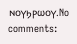ⲛⲟⲩϧⲣⲱⲟⲩ.No comments: